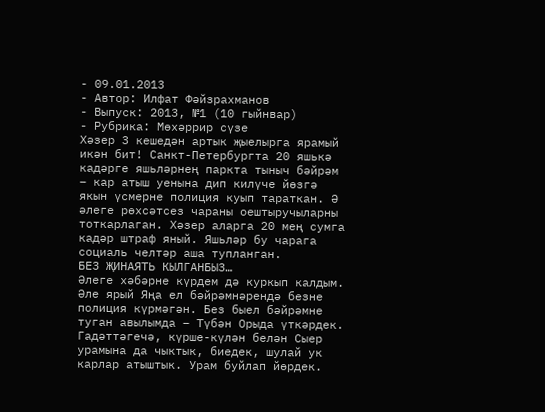- 09.01.2013
- Автор: Илфат Фәйзрахманов
- Выпуск: 2013, №1 (10 гыйнвар)
- Рубрика: Мөхәррир сүзе
Хәзер 3 кешедән артык җыелырга ярамый икән бит! Санкт-Петербургта 20 яшькә кадәрге яшьләрнең паркта тыныч бәйрәм – кар атыш уенына дип килүче йөзгә якын үсмерне полиция куып тараткан. Ә әлеге рөхсәтсез чараны оештыручыларны тоткарлаган. Хәзер аларга 20 мең сумга кадәр штраф яный. Яшьләр бу чарага социаль челтәр аша тупланган.
БЕЗ ҖИНАЯТЬ КЫЛГАНБЫЗ…
Әлеге хәбәрне күрдем дә куркып калдым. Әле ярый Яңа ел бәйрәмнәрендә безне полиция күрмәгән. Без быел бәйрәмне туган авылымда – Түбән Орыда үткәрдек. Гадәттәгечә, күрше-күлән белән Сыер урамына да чыктык, биедек, шулай ук карлар атыштык. Урам буйлап йөрдек.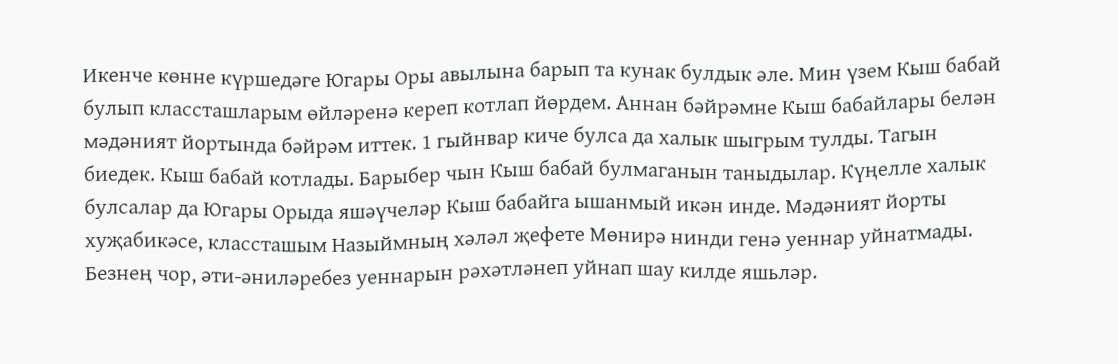Икенче көнне күршедәге Югары Оры авылына барып та кунак булдык әле. Мин үзем Кыш бабай булып классташларым өйләренә кереп котлап йөрдем. Аннан бәйрәмне Кыш бабайлары белән мәдәният йортында бәйрәм иттек. 1 гыйнвар киче булса да халык шыгрым тулды. Тагын биедек. Кыш бабай котлады. Барыбер чын Кыш бабай булмаганын таныдылар. Күңелле халык булсалар да Югары Орыда яшәүчеләр Кыш бабайга ышанмый икән инде. Мәдәният йорты хуҗабикәсе, классташым Назыймның хәләл җефете Мөнирә нинди генә уеннар уйнатмады. Безнең чор, әти-әниләребез уеннарын рәхәтләнеп уйнап шау килде яшьләр.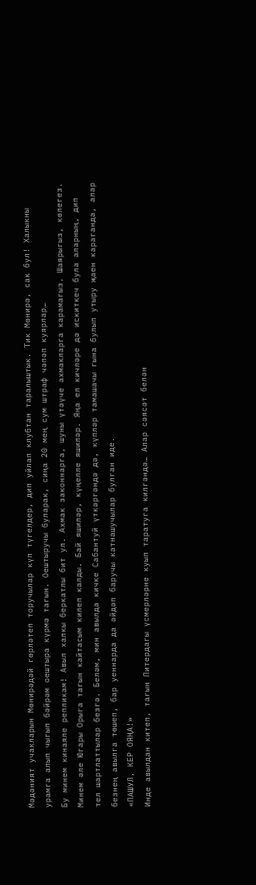Мәдәният учакларын Мөнирәдәй гөрләтеп торучылар күп түгелдер, дип уйлап клубтан таралыштык. Тик Мөнирә, сак бул! Халыкны урамга алып чыгып бәйрәм оештыра күрмә тагын. Оештыручы буларак, сиңа 20 мең сум штраф чәпәп куярлар…
Бу минем кинаяле репликам! Авыл халкы беркатлы бит ул. Ахмак законнарга, шуны үтәүче ахмакларга карамагыз. Шаярыгыз, көлегез. Минем әле Югары Орыга тагын кайтасым килеп калды. Бай яшиләр, күңелле яшиләр. Яңа ел кичләре дә искиткеч була аларның, дип тел шартлаттылар безгә. Беләм, мин авылда кичке Сабантуй үткәргәндә дә, күпләр тамашачы гына булып утыру җаен караганда, алар безнең авылга төшеп, бар уеннарда да әйдәп баручы катнашучылар булган иде.
«ПАШУЛ, КЕР ОЯҢА!»
Инде авылдан китеп, тагын Питердагы үсмерләрне куып таратуга килгәндә… Алар сәясәт белән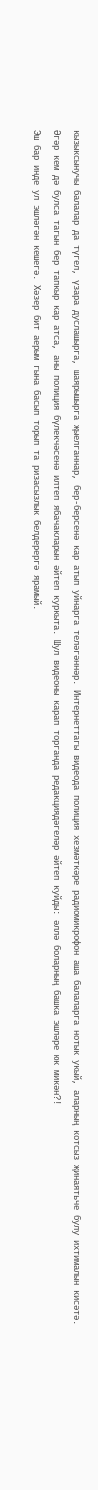кызыксынучы балалар да түгел, үзара дуслашырга, шаярышырга җыелганнар, бер-берсенә кар атып уйнарга теләгәннәр. Интернеттагы видеода полиция хезмәткәре радиомикрофон аша балаларга нотык укый, аларның котсыз җинаятьче булу ихтималын кисәтә. Әгәр кем дә булса тагын бер тапкыр кар атса, аны полиция бүлекчәсенә илтеп ябачакларын әйтеп куркыта. Шул видеоны карап торганда редакциядәгеләр әйтеп куйды: әллә боларның башка эшләре юк микән?!
Эш бар инде ул эшләгән кешегә. Хәзер бит аерым гына басып торып та ризасызлык белдерергә ярамый.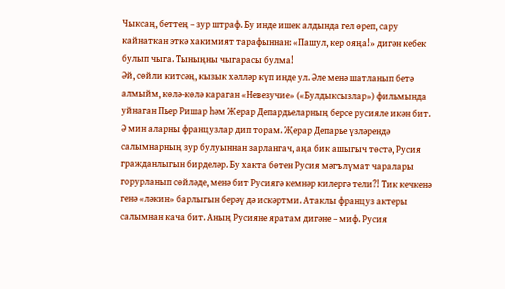Чыксаң, беттең – зур штраф. Бу инде ишек алдында гел өреп, сару кайнаткан эткә хакимият тарафыннан: «Пашул, кер ояңа!» дигән кебек булып чыга. Тыныңны чыгарасы булма!
Әй, сөйли китсәң, кызык хәлләр күп инде ул. Әле менә шатланып бетә алмыйм, көлә-көлә караган «Невезучие» («Булдыксызлар») фильмында уйнаган Пьер Ришар һәм Жерар Депардьеларның берсе русияле икән бит. Ә мин аларны французлар дип торам. Җерар Депарье үзләрендә салымнарның зур булуыннан зарлангач, аңа бик ашыгыч төстә, Русия гражданлыгын бирделәр. Бу хакта бөтен Русия мәгълүмат чаралары горурланып сөйләде, менә бит Русиягә кемнәр килергә тели?! Тик кечкенә генә «ләкин» барлыгын берәү дә искәртми. Атаклы француз актеры салымнан кача бит. Аның Русияне яратам дигәне – миф. Русия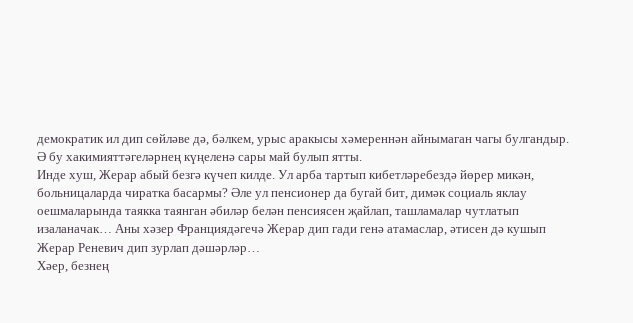демократик ил дип сөйләве дә, бәлкем, урыс аракысы хәмереннән айнымаган чагы булгандыр. Ә бу хакимияттәгеләрнең күңеленә сары май булып ятты.
Инде хуш, Жерар абый безгә күчеп килде. Ул арба тартып кибетләребездә йөрер микән, больницаларда чиратка басармы? Әле ул пенсионер да бугай бит, димәк социаль яклау оешмаларында таякка таянган әбиләр белән пенсиясен җайлап, ташламалар чутлатып изаланачак… Аны хәзер Франциядәгечә Жерар дип гади генә атамаслар, әтисен дә кушып Жерар Реневич дип зурлап дәшәрләр…
Хәер, безнең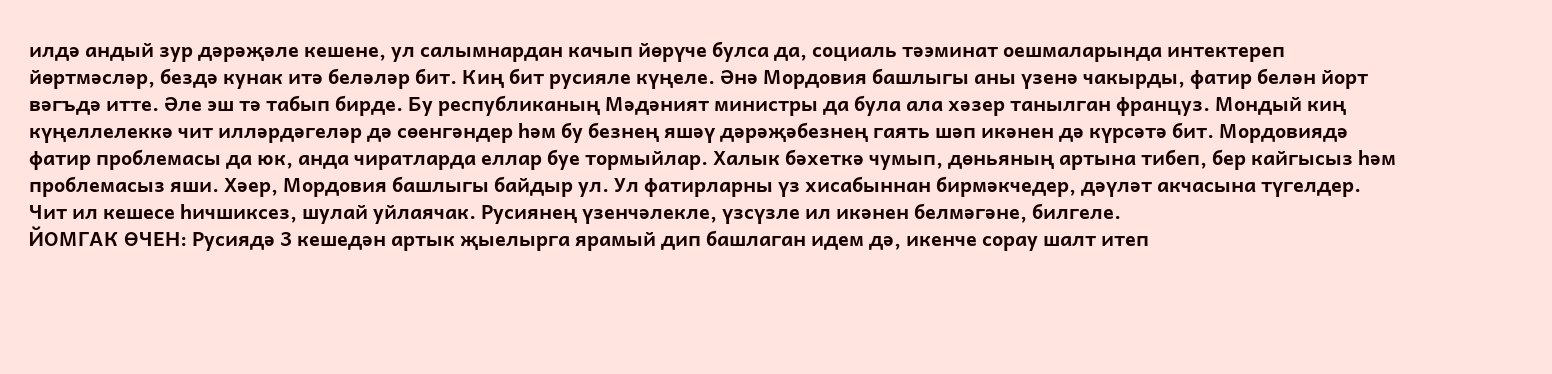илдә андый зур дәрәҗәле кешене, ул салымнардан качып йөрүче булса да, социаль тәэминат оешмаларында интектереп йөртмәсләр, бездә кунак итә беләләр бит. Киң бит русияле күңеле. Әнә Мордовия башлыгы аны үзенә чакырды, фатир белән йорт вәгъдә итте. Әле эш тә табып бирде. Бу республиканың Мәдәният министры да була ала хәзер танылган француз. Мондый киң күңеллелеккә чит илләрдәгеләр дә сөенгәндер һәм бу безнең яшәү дәрәҗәбезнең гаять шәп икәнен дә күрсәтә бит. Мордовиядә фатир проблемасы да юк, анда чиратларда еллар буе тормыйлар. Халык бәхеткә чумып, дөньяның артына тибеп, бер кайгысыз һәм проблемасыз яши. Хәер, Мордовия башлыгы байдыр ул. Ул фатирларны үз хисабыннан бирмәкчедер, дәүләт акчасына түгелдер. Чит ил кешесе һичшиксез, шулай уйлаячак. Русиянең үзенчәлекле, үзсүзле ил икәнен белмәгәне, билгеле.
ЙОМГАК ӨЧЕН: Русиядә 3 кешедән артык җыелырга ярамый дип башлаган идем дә, икенче сорау шалт итеп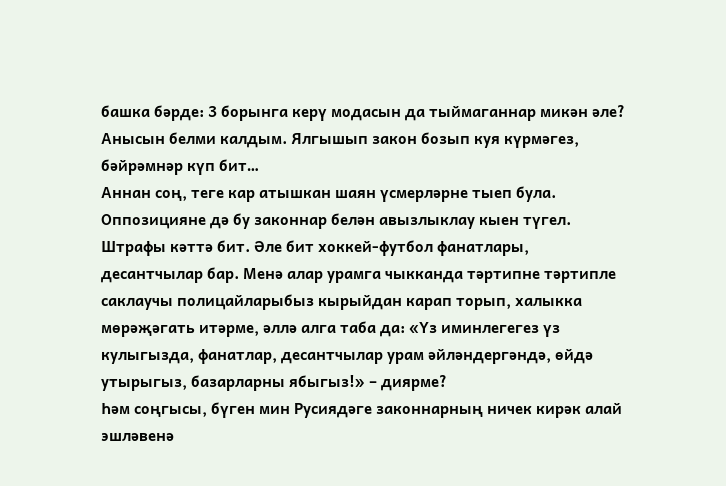башка бәрде: 3 борынга керү модасын да тыймаганнар микән әле? Анысын белми калдым. Ялгышып закон бозып куя күрмәгез, бәйрәмнәр күп бит…
Аннан соң, теге кар атышкан шаян үсмерләрне тыеп була. Оппозицияне дә бу законнар белән авызлыклау кыен түгел. Штрафы кәттә бит. Әле бит хоккей-футбол фанатлары, десантчылар бар. Менә алар урамга чыкканда тәртипне тәртипле саклаучы полицайларыбыз кырыйдан карап торып, халыкка мөрәҗәгать итәрме, әллә алга таба да: «Үз иминлегегез үз кулыгызда, фанатлар, десантчылар урам әйләндергәндә, өйдә утырыгыз, базарларны ябыгыз!» – диярме?
Һәм соңгысы, бүген мин Русиядәге законнарның ничек кирәк алай эшләвенә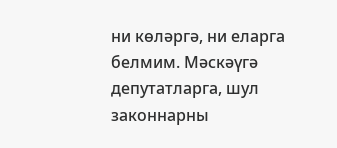ни көләргә, ни еларга белмим. Мәскәүгә депутатларга, шул законнарны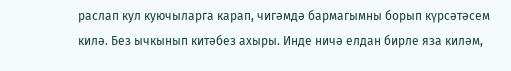раслап кул куючыларга карап, чигәмдә бармагымны борып күрсәтәсем килә. Без ычкынып китәбез ахыры. Инде ничә елдан бирле яза киләм,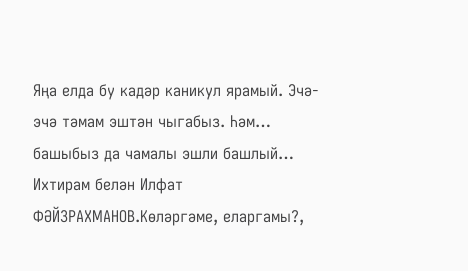Яңа елда бу кадәр каникул ярамый. Эчә-эчә тәмам эштән чыгабыз. Һәм… башыбыз да чамалы эшли башлый…
Ихтирам белән Илфат ФӘЙЗРАХМАНОВ.Көләргәме, еларгамы?,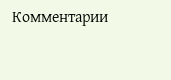Комментарии